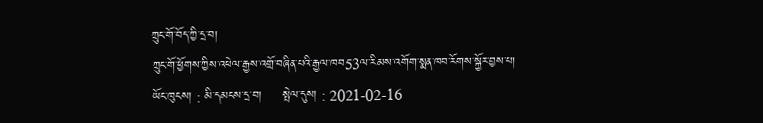ཀྲུང་གོ་བོད་ཀྱི་དྲ་བ།
ཀྲུང་གོ་ཕྱོགས་ཀྱིས་འཕེལ་རྒྱས་འགྲོ་བཞིན་པའི་རྒྱལ་ཁབ53ལ་རིམས་འགོག་སྨན་ཁབ་རོགས་སྐྱོར་བྱས་པ།
ཡོང་ཁུངས། : མི་དམངས་དྲ་བ།     སྤེལ་དུས། : 2021-02-16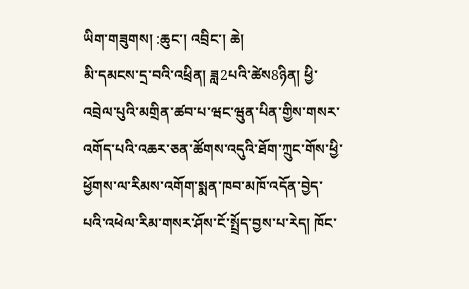ཡིག་གཟུགས། :ཆུང་། འབྲིང་། ཆེ།
མི་དམངས་དྲ་བའི་འཕྲིན། ཟླ2པའི་ཚེས8ཉིན། ཕྱི་འབྲེལ་པུའི་མགྲིན་ཚབ་པ་ཝང་ཝུན་པིན་གྱིས་གསར་འགོད་པའི་འཆར་ཅན་ཚོགས་འདུའི་ཐོག་ཀྲུང་གོས་ཕྱི་ཕྱོགས་ལ་རིམས་འགོག་སྨན་ཁབ་མཁོ་འདོན་བྱེད་པའི་འཕེལ་རིམ་གསར་ཤོས་ངོ་སྤྲོད་བྱས་པ་རེད། ཁོང་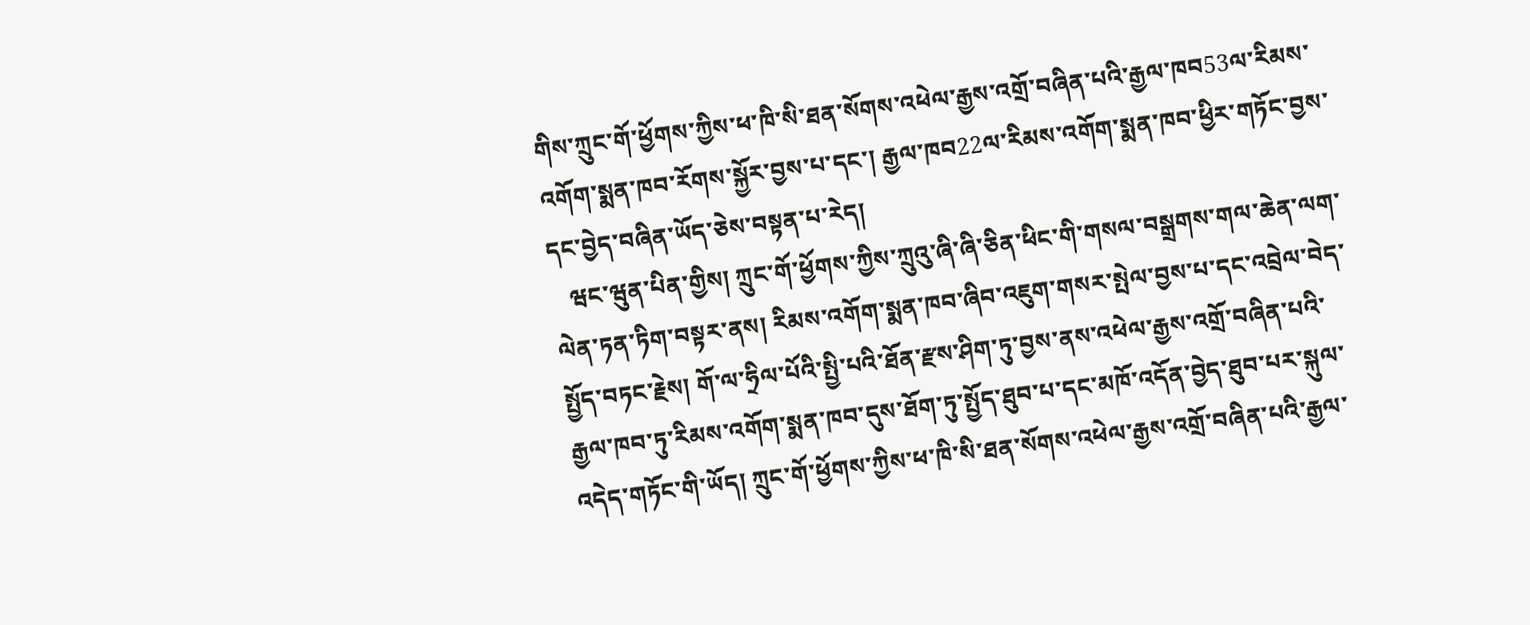གིས་ཀྲུང་གོ་ཕྱོགས་ཀྱིས་ཕ་ཁི་སི་ཐན་སོགས་འཕེལ་རྒྱས་འགྲོ་བཞིན་པའི་རྒྱལ་ཁབ53ལ་རིམས་འགོག་སྨན་ཁབ་རོགས་སྐྱོར་བྱས་པ་དང་། རྒྱལ་ཁབ22ལ་རིམས་འགོག་སྨན་ཁབ་ཕྱིར་གཏོང་བྱས་དང་བྱེད་བཞིན་ཡོད་ཅེས་བསྟན་པ་རེད།
   ཝང་ཝུན་པིན་གྱིས། ཀྲུང་གོ་ཕྱོགས་ཀྱིས་ཀྲུའུ་ཞི་ཞི་ཅིན་ཕིང་གི་གསལ་བསྒྲགས་གལ་ཆེན་ལག་ལེན་ཏན་ཏིག་བསྟར་ནས། རིམས་འགོག་སྨན་ཁབ་ཞིབ་འཇུག་གསར་སྤེལ་བྱས་པ་དང་འབྲེལ་བེད་སྤྱོད་བཏང་རྗེས། གོ་ལ་ཧྲིལ་པོའི་སྤྱི་པའི་ཐོན་རྫས་ཤིག་ཏུ་བྱས་ནས་འཕེལ་རྒྱས་འགྲོ་བཞིན་པའི་རྒྱལ་ཁབ་ཏུ་རིམས་འགོག་སྨན་ཁབ་དུས་ཐོག་ཏུ་སྤྱོད་ཐུབ་པ་དང་མཁོ་འདོན་བྱེད་ཐུབ་པར་སྐུལ་འདེད་གཏོང་གི་ཡོད། ཀྲུང་གོ་ཕྱོགས་ཀྱིས་ཕ་ཁི་སི་ཐན་སོགས་འཕེལ་རྒྱས་འགྲོ་བཞིན་པའི་རྒྱལ་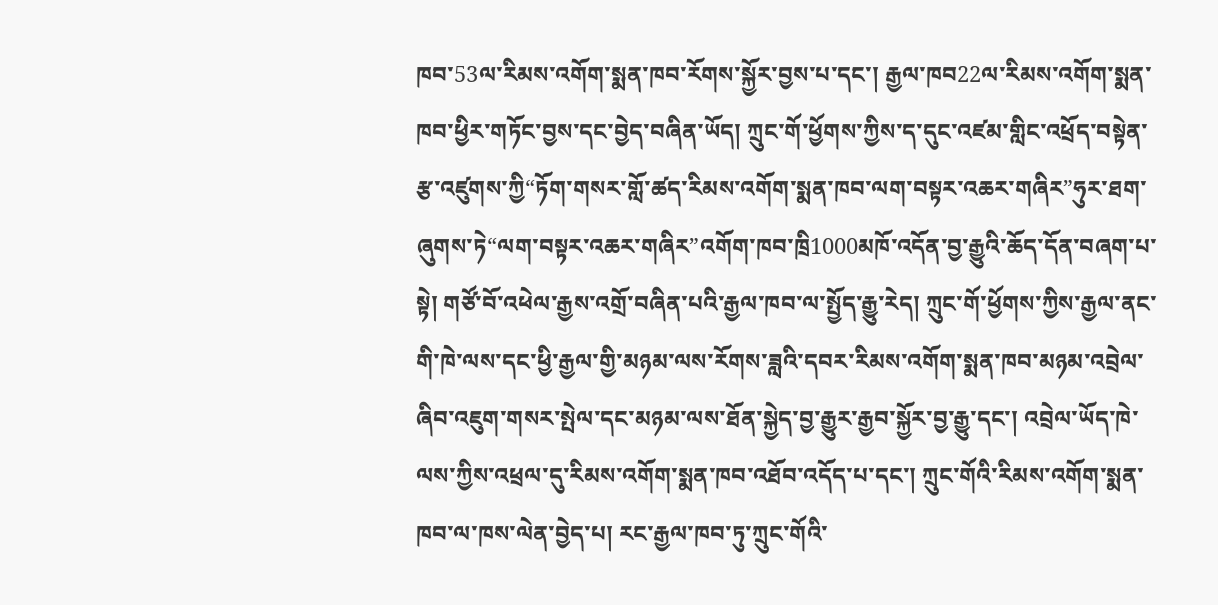ཁབ་53ལ་རིམས་འགོག་སྨན་ཁབ་རོགས་སྐྱོར་བྱས་པ་དང་། རྒྱལ་ཁབ22ལ་རིམས་འགོག་སྨན་ཁབ་ཕྱིར་གཏོང་བྱས་དང་བྱེད་བཞིན་ཡོད། ཀྲུང་གོ་ཕྱོགས་ཀྱིས་ད་དུང་འཛམ་གླིང་འཕྲོད་བསྟེན་རྩ་འཛུགས་ཀྱི“ཏོག་གསར་གློ་ཚད་རིམས་འགོག་སྨན་ཁབ་ལག་བསྟར་འཆར་གཞིར”ཧུར་ཐག་ཞུགས་ཏེ“ལག་བསྟར་འཆར་གཞིར”འགོག་ཁབ་ཁྲི1000མཁོ་འདོན་བྱ་རྒྱུའི་ཆོད་དོན་བཞག་པ་སྟེ། གཙོ་བོ་འཕེལ་རྒྱས་འགྲོ་བཞིན་པའི་རྒྱལ་ཁབ་ལ་སྤྱོད་རྒྱུ་རེད། ཀྲུང་གོ་ཕྱོགས་ཀྱིས་རྒྱལ་ནང་གི་ཁེ་ལས་དང་ཕྱི་རྒྱལ་གྱི་མཉམ་ལས་རོགས་ཟླའི་དབར་རིམས་འགོག་སྨན་ཁབ་མཉམ་འབྲེལ་ཞིབ་འཇུག་གསར་སྤེལ་དང་མཉམ་ལས་ཐོན་སྐྱེད་བྱ་རྒྱུར་རྒྱབ་སྐྱོར་བྱ་རྒྱུ་དང་། འབྲེལ་ཡོད་ཁེ་ལས་ཀྱིས་འཕྲལ་དུ་རིམས་འགོག་སྨན་ཁབ་འཐོབ་འདོད་པ་དང་། ཀྲུང་གོའི་རིམས་འགོག་སྨན་ཁབ་ལ་ཁས་ལེན་བྱེད་པ། རང་རྒྱལ་ཁབ་ཏུ་ཀྲུང་གོའི་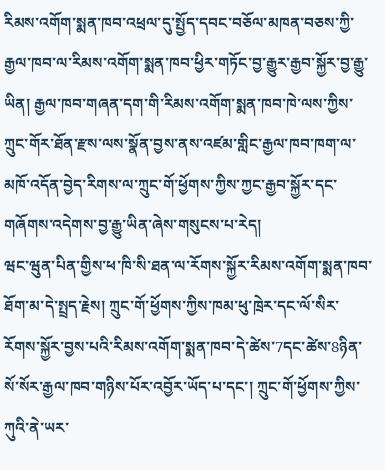རིམས་འགོག་སྨན་ཁབ་འཕྲལ་དུ་སྤྱོད་དབང་བཅོལ་མཁན་བཅས་ཀྱི་རྒྱལ་ཁབ་ལ་རིམས་འགོག་སྨན་ཁབ་ཕྱིར་གཏོང་བྱ་རྒྱུར་རྒྱབ་སྐྱོར་བྱ་རྒྱུ་ཡིན། རྒྱལ་ཁབ་གཞན་དག་གི་རིམས་འགོག་སྨན་ཁབ་ཁེ་ལས་ཀྱིས་ཀྲུང་གོར་ཐོན་རྫས་ལས་སྣོན་བྱས་ནས་འཛམ་གླིང་རྒྱལ་ཁབ་ཁག་ལ་མཁོ་འདོན་བྱེད་རིགས་ལ་ཀྲུང་གོ་ཕྱོགས་ཀྱིས་ཀྱང་རྒྱབ་སྐྱོར་དང་གཞོགས་འདེགས་བྱ་རྒྱུ་ཡིན་ཞེས་གསུངས་པ་རེད།
ཝང་ཝུན་པིན་གྱིས་ཕ་ཁི་སི་ཐན་ལ་རོགས་སྐྱོར་རིམས་འགོག་སྨན་ཁབ་ཐོག་མ་དེ་སྤྲད་རྗེས། ཀྲུང་གོ་ཕྱོགས་ཀྱིས་ཁམ་ཕུ་ཁྲེར་དང་ལོ་སིར་རོགས་སྐྱོར་བྱས་པའི་རིམས་འགོག་སྨན་ཁབ་དེ་ཚེས་7དང་ཚེས་8ཉིན་སོ་སོར་རྒྱལ་ཁབ་གཉིས་པོར་འབྱོར་ཡོད་པ་དང་། ཀྲུང་གོ་ཕྱོགས་ཀྱིས་ཀུའི་ནེ་ཡར་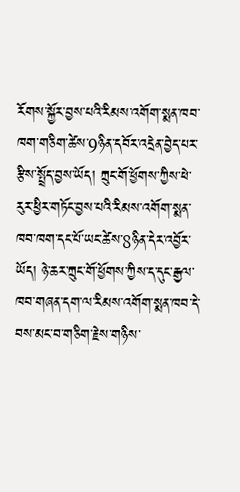རོགས་སྐྱོར་བྱས་པའི་རིམས་འགོག་སྨན་ཁབ་ཁག་གཅིག་ཚེས་9ཉིན་དབོར་འདྲེན་བྱེད་པར་རྩིས་སྤྲོད་བྱས་ཡོད། ཀྲུང་གོ་ཕྱོགས་ཀྱིས་ཕེ་རུར་ཕྱིར་གཏོང་བྱས་པའི་རིམས་འགོག་སྨན་ཁབ་ཁག་དང་པོ་ཡང་ཚེས་8ཉིན་དེར་འབྱོར་ཡོད། ཉེ་ཆར་ཀྲུང་གོ་ཕྱོགས་ཀྱིས་ད་དུང་རྒྱལ་ཁབ་གཞན་དག་ལ་རིམས་འགོག་སྨན་ཁབ་དེ་བས་མང་བ་གཅིག་རྗེས་གཉིས་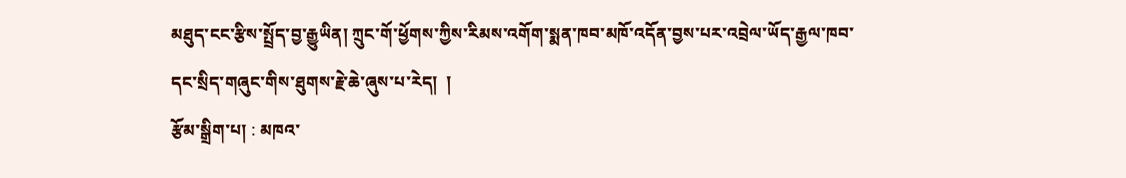མཐུད་ངང་རྩིས་སྤྲོད་བྱ་རྒྱུཡིན། ཀྲུང་གོ་ཕྱོགས་ཀྱིས་རིམས་འགོག་སྨན་ཁབ་མཁོ་འདོན་བྱས་པར་འབྲེལ་ཡོད་རྒྱལ་ཁབ་དང་སྲིད་གཞུང་གིས་ཐུགས་རྗེ་ཆེ་ཞུས་པ་རེད།  །
རྩོམ་སྒྲིག་པ། : མཁའ་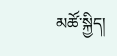མཚོ་སྐྱིད།